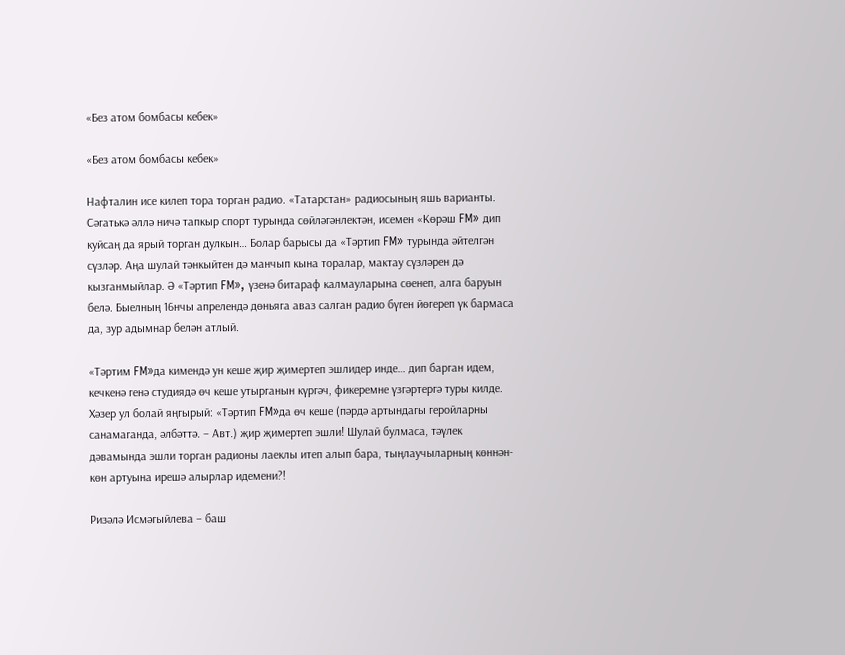«Без атом бомбасы кебек»

«Без атом бомбасы кебек»

Нафталин исе килеп тора торган радио. «Татарстан» радиосының яшь варианты. Сәгатькә әллә ничә тапкыр спорт турында сөйләгәнлектән, исемен «Көрәш FM» дип куйсаң да ярый торган дулкын… Болар барысы да «Тәртип FM» турында әйтелгән сүзләр. Аңа шулай тәнкыйтен дә манчып кына торалар, мактау сүзләрен дә кызганмыйлар. Ә «Тәртип FM», үзенә битараф калмауларына сөенеп, алга баруын белә. Быелның 16нчы апрелендә дөньяга аваз салган радио бүген йөгереп үк бармаса да, зур адымнар белән атлый.

«Тәртим FM»да кимендә ун кеше җир җимертеп эшлидер инде… дип барган идем, кечкенә генә студиядә өч кеше утырганын күргәч, фикеремне үзгәртергә туры килде. Хәзер ул болай яңгырый: «Тәртип FM»да өч кеше (пәрдә артындагы геройларны санамаганда, әлбәттә. – Авт.) җир җимертеп эшли! Шулай булмаса, тәүлек дәвамында эшли торган радионы лаеклы итеп алып бара, тыңлаучыларның көннән-көн артуына ирешә алырлар идемени?!

Ризәлә Исмәгыйлева – баш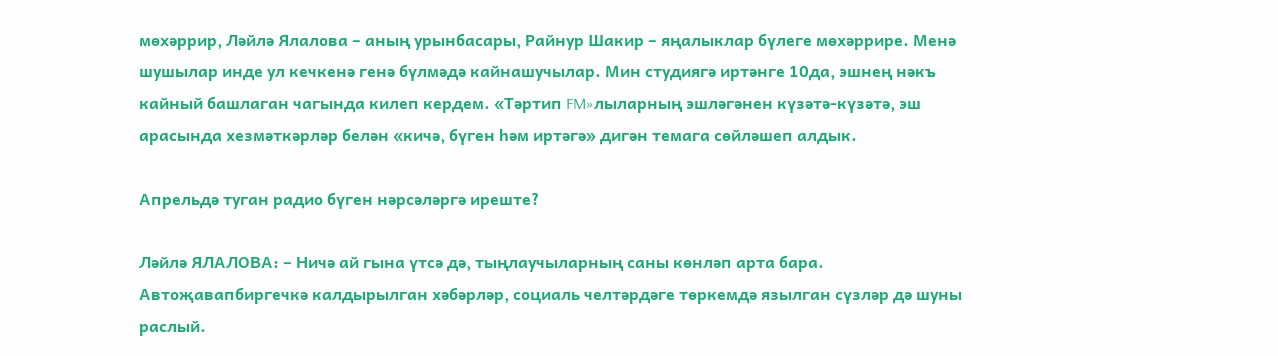мөхәррир, Ләйлә Ялалова – аның урынбасары, Райнур Шакир – яңалыклар бүлеге мөхәррире. Менә шушылар инде ул кечкенә генә бүлмәдә кайнашучылар. Мин студиягә иртәнге 10да, эшнең нәкъ кайный башлаган чагында килеп кердем. «Тәртип FM»лыларның эшләгәнен күзәтә-күзәтә, эш арасында хезмәткәрләр белән «кичә, бүген һәм иртәгә» дигән темага сөйләшеп алдык.

Апрельдә туган радио бүген нәрсәләргә иреште?

Ләйлә ЯЛАЛОВА: – Ничә ай гына үтсә дә, тыңлаучыларның саны көнләп арта бара. Автоҗавапбиргечкә калдырылган хәбәрләр, социаль челтәрдәге төркемдә язылган сүзләр дә шуны раслый.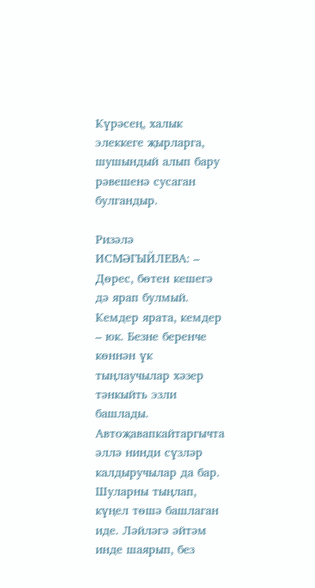Күрәсең, халык элеккеге җырларга, шушындый алып бару рәвешенә сусаган булгандыр.

Ризәлә ИСМӘГЫЙЛЕВА: – Дөрес, бөтен кешегә дә ярап булмый. Кемдер ярата, кемдер – юк. Безне беренче көннән үк тыңлаучылар хәзер тәнкыйть эзли башлады. Автоҗавапкайтаргычта әллә нинди сүзләр калдыручылар да бар. Шуларны тыңлап, күңел төшә башлаган иде. Ләйләгә әйтәм инде шаярып, без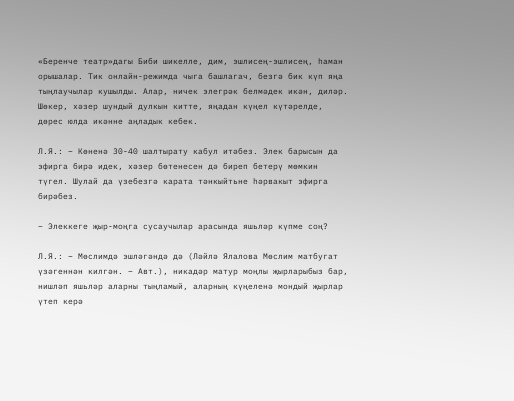«Беренче театр»дагы Биби шикелле, дим, эшлисең-эшлисең, һаман орышалар. Тик онлайн-режимда чыга башлагач, безгә бик күп яңа тыңлаучылар кушылды. Алар, ничек элегрәк белмәдек икән, диләр. Шөкер, хәзер шундый дулкын китте, яңадан күңел күтәрелде, дөрес юлда икәнне аңладык кебек.

Л.Я.: – Көненә 30-40 шалтырату кабул итәбез. Элек барысын да эфирга бирә идек, хәзер бөтенесен дә биреп бетерү мөмкин түгел. Шулай да үзебезгә карата тәнкыйтьне һәрвакыт эфирга бирәбез.

– Элеккеге җыр-моңга сусаучылар арасында яшьләр күпме соң?

Л.Я.: – Мөслимдә эшләгәндә дә (Ләйлә Ялалова Мөслим матбугат үзәгеннән килгән. – Авт.), никадәр матур моңлы җырларыбыз бар, нишләп яшьләр аларны тыңламый, аларның күңеленә мондый җырлар үтеп керә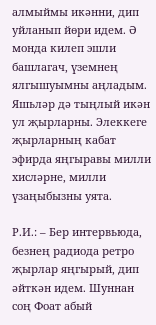алмыймы икәнни, дип уйланып йөри идем. Ә монда килеп эшли башлагач, үземнең ялгышуымны аңладым. Яшьләр дә тыңлый икән ул җырларны. Элеккеге җырларның кабат эфирда яңгыравы милли хисләрне, милли үзаңыбызны уята.

Р.И.: – Бер интервьюда, безнең радиода ретро җырлар яңгырый, дип әйткән идем. Шуннан соң Фоат абый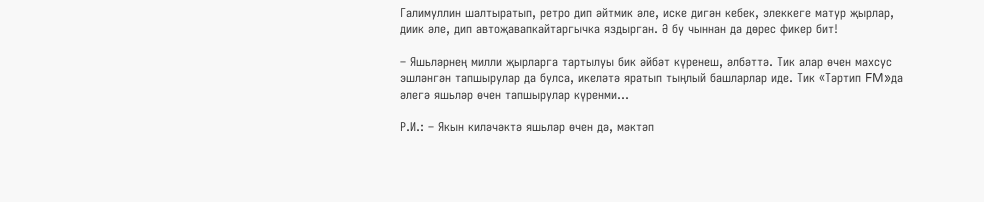Галимуллин шалтыратып, ретро дип әйтмик әле, иске дигән кебек, элеккеге матур җырлар, диик әле, дип автоҗавапкайтаргычка яздырган. Ә бу чыннан да дөрес фикер бит!

– Яшьләрнең милли җырларга тартылуы бик әйбәт күренеш, әлбәттә. Тик алар өчен махсус эшләнгән тапшырулар да булса, икеләтә яратып тыңлый башларлар иде. Тик «Тәртип FM»да әлегә яшьләр өчен тапшырулар күренми…

Р.И.: – Якын киләчәктә яшьләр өчен дә, мәктәп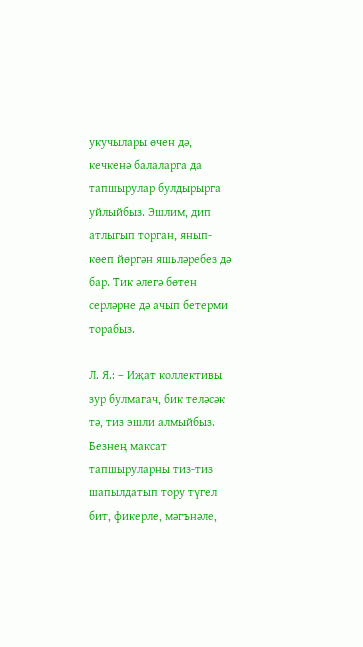укучылары өчен дә, кечкенә балаларга да тапшырулар булдырырга уйлыйбыз. Эшлим, дип атлыгып торган, янып-көеп йөргән яшьләребез дә бар. Тик әлегә бөтен серләрне дә ачып бетерми торабыз.

Л. Я.: – Иҗат коллективы зур булмагач, бик теләсәк тә, тиз эшли алмыйбыз. Безнең максат тапшыруларны тиз-тиз шапылдатып тору түгел бит, фикерле, мәгънәле,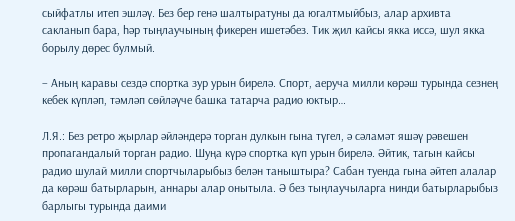сыйфатлы итеп эшләү. Без бер генә шалтыратуны да югалтмыйбыз, алар архивта сакланып бара, һәр тыңлаучының фикерен ишетәбез. Тик җил кайсы якка иссә, шул якка борылу дөрес булмый.

– Аның каравы сездә спортка зур урын бирелә. Спорт, аеруча милли көрәш турында сезнең кебек күпләп, тәмләп сөйләүче башка татарча радио юктыр…

Л.Я.: Без ретро җырлар әйләндерә торган дулкын гына түгел, ә сәламәт яшәү рәвешен пропагандалый торган радио. Шуңа күрә спортка күп урын бирелә. Әйтик, тагын кайсы радио шулай милли спортчыларыбыз белән таныштыра? Сабан туенда гына әйтеп алалар да көрәш батырларын, аннары алар онытыла. Ә без тыңлаучыларга нинди батырларыбыз барлыгы турында даими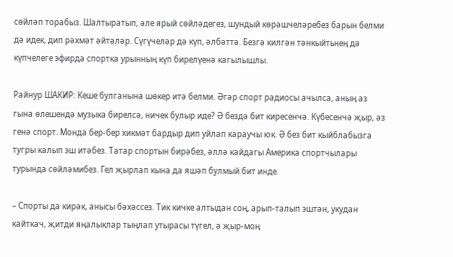сөйләп торабыз. Шалтыратып, әле ярый сөйләдегез, шундый көрәшчеләребез барын белми дә идек, дип рәхмәт әйтәләр. Сүгүчеләр дә күп, әлбәттә. Безгә килгән тәнкыйтьнең дә күпчелеге эфирда спортка урынның күп бирелүенә кагылышлы.

Райнур ШАКИР: Кеше булганына шөкер итә белми. Әгәр спорт радиосы ачылса, аның аз гына өлешендә музыка бирелсә, ничек булыр иде? Ә бездә бит киресенчә. Күбесенчә җыр, әз генә спорт. Монда бер-бер хикмәт бардыр дип уйлап караучы юк. Ә без бит кыйблабызга тугры калып эш итәбез. Татар спортын бирәбез, әллә кайдагы Америка спортчылары турында сөйләмибез. Гел җырлап кына да яшәп булмый бит инде.

– Спорты да кирәк, анысы бәхәссез. Тик кичке алтыдан соң, арып-талып эштән, укудан кайткач, җитди яңалыклар тыңлап утырасы түгел, ә җыр-моң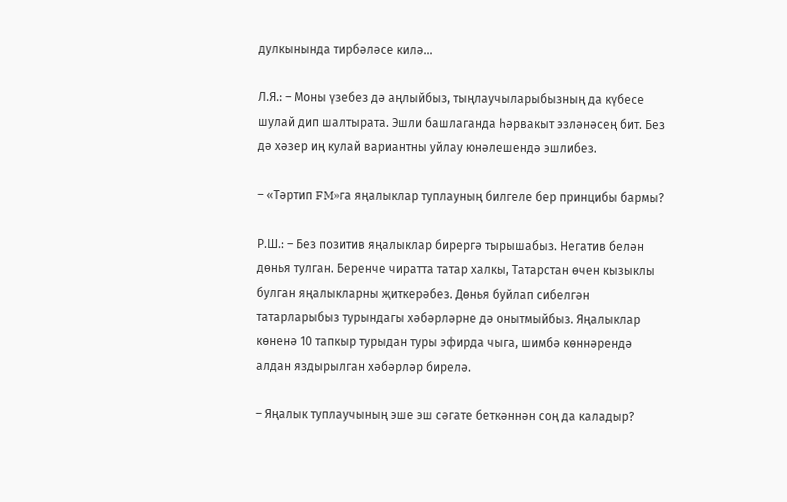дулкынында тирбәләсе килә…

Л.Я.: – Моны үзебез дә аңлыйбыз, тыңлаучыларыбызның да күбесе шулай дип шалтырата. Эшли башлаганда һәрвакыт эзләнәсең бит. Без дә хәзер иң кулай вариантны уйлау юнәлешендә эшлибез.

– «Тәртип FM»га яңалыклар туплауның билгеле бер принцибы бармы?

Р.Ш.: – Без позитив яңалыклар бирергә тырышабыз. Негатив белән дөнья тулган. Беренче чиратта татар халкы, Татарстан өчен кызыклы булган яңалыкларны җиткерәбез. Дөнья буйлап сибелгән татарларыбыз турындагы хәбәрләрне дә онытмыйбыз. Яңалыклар көненә 10 тапкыр турыдан туры эфирда чыга, шимбә көннәрендә алдан яздырылган хәбәрләр бирелә.

– Яңалык туплаучының эше эш сәгате беткәннән соң да каладыр?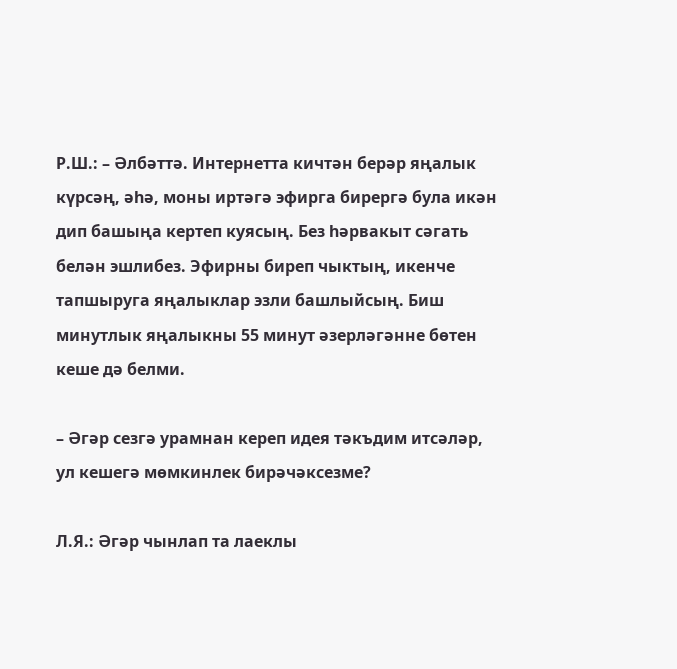Р.Ш.: – Әлбәттә. Интернетта кичтән берәр яңалык күрсәң, әһә, моны иртәгә эфирга бирергә була икән дип башыңа кертеп куясың. Без һәрвакыт сәгать белән эшлибез. Эфирны биреп чыктың, икенче тапшыруга яңалыклар эзли башлыйсың. Биш минутлык яңалыкны 55 минут әзерләгәнне бөтен кеше дә белми.

– Әгәр сезгә урамнан кереп идея тәкъдим итсәләр, ул кешегә мөмкинлек бирәчәксезме?

Л.Я.: Әгәр чынлап та лаеклы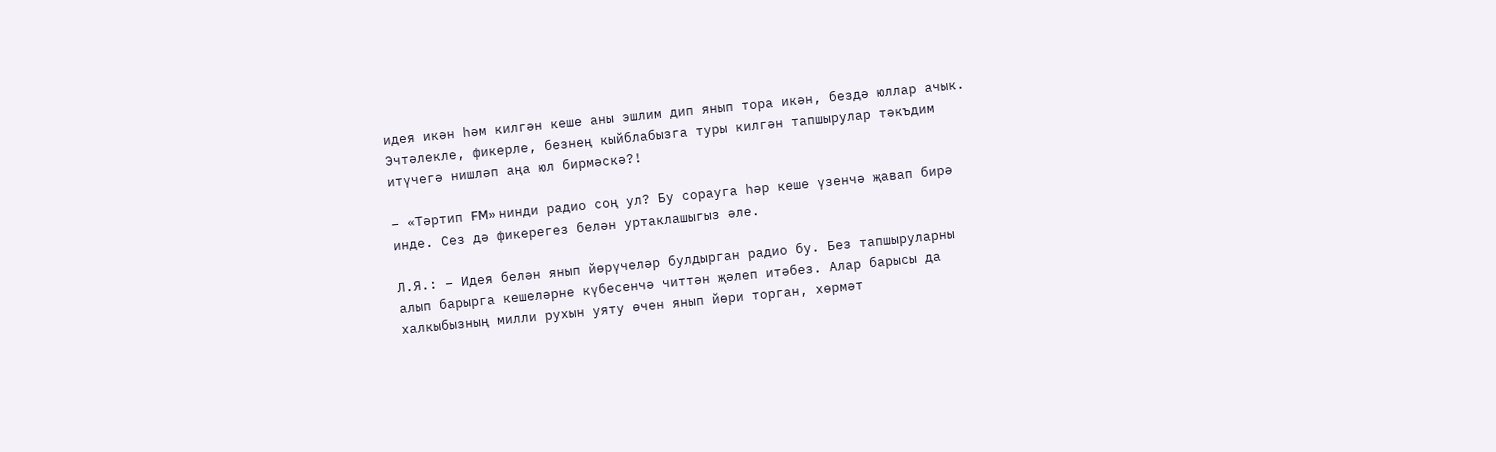идея икән һәм килгән кеше аны эшлим дип янып тора икән, бездә юллар ачык. Эчтәлекле, фикерле, безнең кыйблабызга туры килгән тапшырулар тәкъдим итүчегә нишләп аңа юл бирмәскә?!

– «Тәртип FM» нинди радио соң ул? Бу сорауга һәр кеше үзенчә җавап бирә инде. Сез дә фикерегез белән уртаклашыгыз әле.

Л.Я.: – Идея белән янып йөрүчеләр булдырган радио бу. Без тапшыруларны алып барырга кешеләрне күбесенчә читтән җәлеп итәбез. Алар барысы да халкыбызның милли рухын уяту өчен янып йөри торган, хөрмәт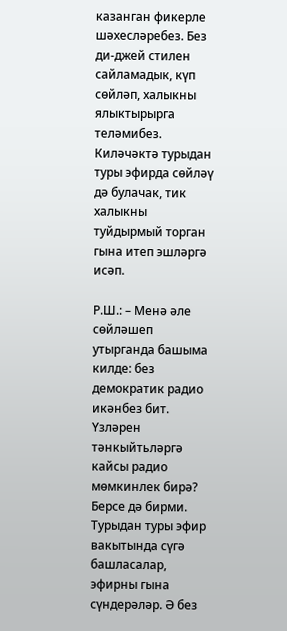казанган фикерле шәхесләребез. Без ди-джей стилен сайламадык, күп сөйләп, халыкны ялыктырырга теләмибез. Киләчәктә турыдан туры эфирда сөйләү дә булачак, тик халыкны туйдырмый торган гына итеп эшләргә исәп.

Р.Ш.: – Менә әле сөйләшеп утырганда башыма килде: без демократик радио икәнбез бит. Үзләрен тәнкыйтьләргә кайсы радио мөмкинлек бирә? Берсе дә бирми. Турыдан туры эфир вакытында сүгә башласалар, эфирны гына сүндерәләр. Ә без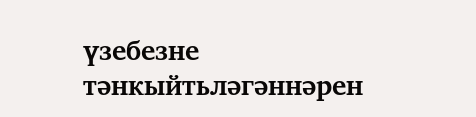үзебезне тәнкыйтьләгәннәрен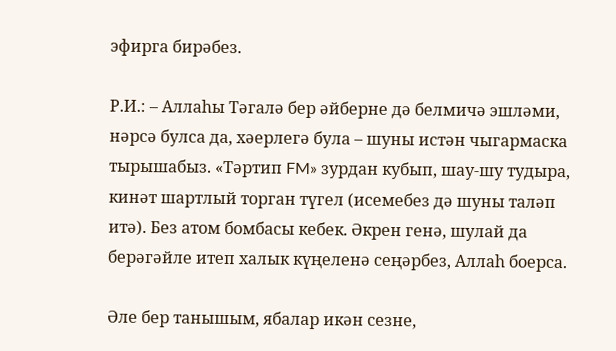эфирга бирәбез.

Р.И.: – Аллаһы Тәгалә бер әйберне дә белмичә эшләми, нәрсә булса да, хәерлегә була – шуны истән чыгармаска тырышабыз. «Тәртип FM» зурдан кубып, шау-шу тудыра, кинәт шартлый торган түгел (исемебез дә шуны таләп итә). Без атом бомбасы кебек. Әкрен генә, шулай да берәгәйле итеп халык күңеленә сеңәрбез, Аллаһ боерса.

Әле бер танышым, ябалар икән сезне,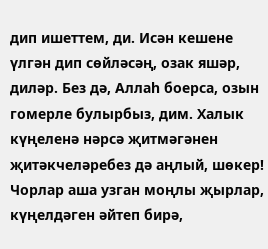дип ишеттем, ди. Исән кешене үлгән дип сөйләсәң, озак яшәр, диләр. Без дә, Аллаһ боерса, озын гомерле булырбыз, дим. Халык күңеленә нәрсә җитмәгәнен җитәкчеләребез дә аңлый, шөкер! Чорлар аша узган моңлы җырлар, күңелдәген әйтеп бирә,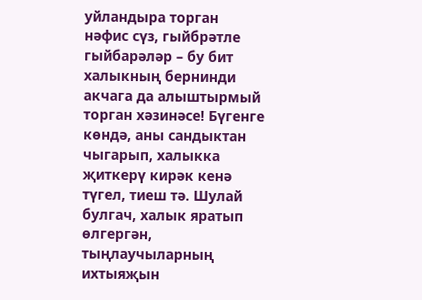уйландыра торган нәфис сүз, гыйбрәтле гыйбарәләр – бу бит халыкның бернинди акчага да алыштырмый торган хәзинәсе! Бүгенге көндә, аны сандыктан чыгарып, халыкка җиткерү кирәк кенә түгел, тиеш тә. Шулай булгач, халык яратып өлгергән, тыңлаучыларның ихтыяҗын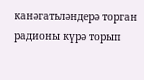канәгатьләндерә торган радионы күрә торып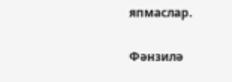япмаслар.

Фәнзилә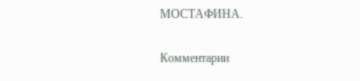МОСТАФИНА.

Комментарии